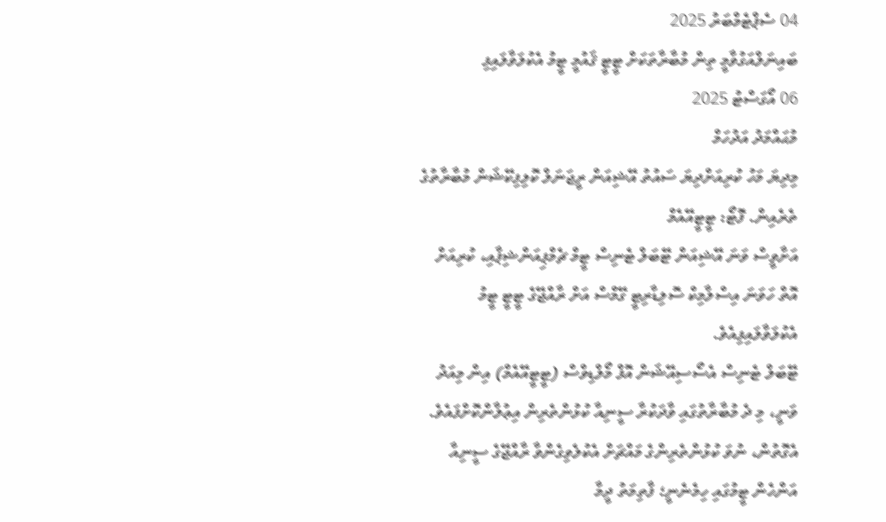04 ސެޕްޓެމްބަރު 2025
ބައިނަލްއަގުވާމީ ތިން މުބާރާތަކަށް ޓީޓީ ޤައުމީ ޓީމު އެކުލަވާލައިފި
06 އޯގަސްޓު 2025
މުޙައްމަދު އަދުހަމް
މިދިޔަ މަހު ކުރިއަށްދިޔަ ސައުތު އޭޝިއަން ރީޖަނަލް ކޮލިފިކޭޝަން މުބާރާތުގެ ތެރެއިން. ފޮޓޯ: ޓީޓީއޭއެމް
އަށާވީސް ވަނަ އޭޝިއަން ޓޭބަލް ޓެނިސް ޓީމް ޗެމްޕިއަންޝިޕާއި، ކުރިއަށް އޮތް ހަވަނަ އިސްލާމިކް ސޮލިޑާރިޓީ ގޭމްސް އަށް ރާއްޖޭގެ ޓީޓީ ޓީމު އެކުލަވާލައިފިއެވެ.
ޓޭބަލް ޓެނިސް އެސޯސިއޭޝަން އޮފް މޯލްޑިވްސް (ޓީޓީއޭއެމް) އިން މިއަދު ވަނީ، މި ދެ މުބާރާތުގައި ވާދަކުރާ ސީނިއާ ކުޅުންތެރިން އިޢުލާންކޮށްފައެވެ.
އެގޮތުން، ނުވަ ކުޅުންތެރިންގެ މައްޗަށް އެކުލެވިގެންވާ ރާއްޖޭގެ ސީނިއާ އަންހެން ޓީމުގައި ހިމެނެނީ؛ ފާތިމަތު ދީމާ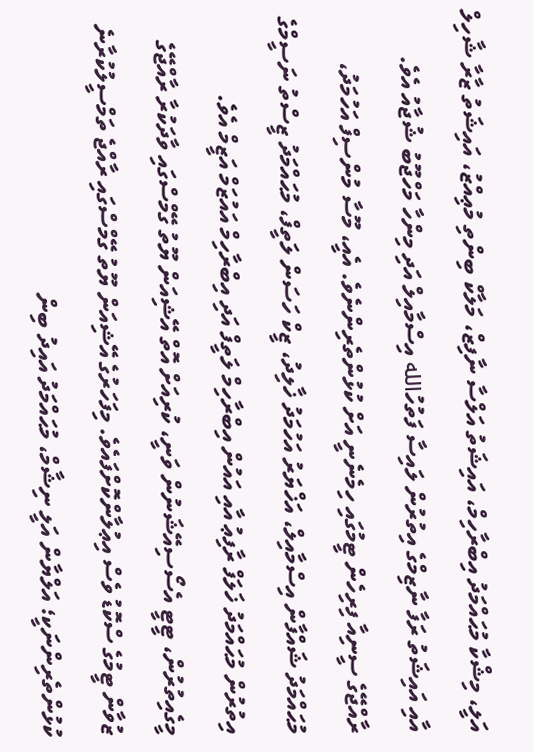އަލީ، މިޝްކާ މުޙައްމަދު އިބްރާހިމް، އައިޝަތު އަލްސާ ނާފިޒް، މަލާކް ބިންތި މުޢިއްޒު، އައިޝަތު ޒާރާ ޝާހިލް އާއި އައިޝަތު ރަފާ ނާޒިމްގެ އިތުރުން ލައިސާ ފަތުހުالله އިސްމާއިލް އަދި މިންހާ މަހްޖޫބު ޝުޖާއު އެވެ.
ރާއްޖޭގެ ސީނިއާ ފިރިހެން ޓީމުގައި ހިމެނެނީ އަށް ކުޅުންތެރިންނެވެ. އެއީ، މޫސާ މުންސިފް އަހުމަދު، މުޙައްމަދު ޝައްފާން އިސްމާއިލް، އަޚްޔަރު އަހުމަދު ޚާލިދު، ޒީކް ހަސަން ލަތީފް، މުޙައްމަދު ޒީސްތު ނަސީމްގެ އިތުރުން މުޙައްމަދު ޚަލަފް ރާފިޢު އާއި އައުން އިބްރާހިމް ލަތީފް އަދި އިބްރާހިމް އައުޒަމް އަޒީމް އެވެ.
މީގެއިތުރުން، ޓީޓީ އެސޯސިއޭޝަނުން ވަނީ، ކުރިއަށް އޮތް އޭޝިއަން ޔޫތު ގޭމްސްގައި ވާދަކުރާ ރާއްޖޭގެ ޒުވާން ޓީމުގެ ސްކޮޑު ވެސް އިޢުލާންކޮށްފައެވެ. މިފަހަރުގެ އޭޝިއަން ޔޫތު ގޭމްސްގައި ރާއްޖެ ތަމްސީލުކުރާނެ ކުޅުންތެރިންނަކީ؛ އަލްޔާން އަލީ ނިޝާމް، މުޙައްމަދު އައިދު ބިން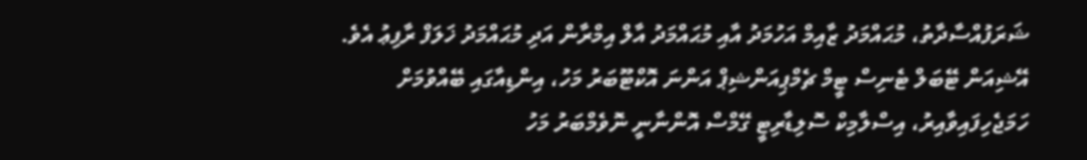ޝަރަފުއްސާދާތު، މުޙައްމަދު ޒާއިމް އަހުމަދު އާއި މުޙައްމަދު އާލް އިމްރާން އަދި މުޙައްމަދު ޚަލަފް ރާފިޢު އެވެ.
އޭޝިއަން ޓޭބަލް ޓެނިސް ޓީމް ޗެމްޕިއަންޝިޕް އަންނަ އޮކްޓޫބަރު މަހު، އިންޑިއާގައި ބޭއްވުމަށް ހަމަޖެހިފައިވާއިރު، އިސްލާމިކް ސޮލިޑާރިޓީ ގޭމްސް އޮންނާނީ ނޮވެމްބަރު މަހު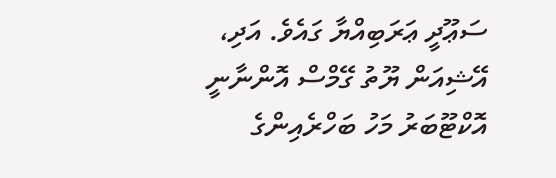ސަޢޫދީ ޢަރަބިއްޔާ ގައެވެ. އަދި، އޭޝިއަން ޔޫތު ގޭމްސް އޮންނާނީ އޮކްޓޫބަރު މަހު ބަހްރެއިންގެ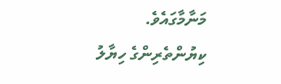މަނާމާގައެވެ.
ކިޔުންތެރިންގެ ހިޔާލު